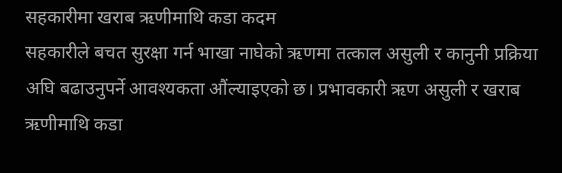सहकारीमा खराब ऋणीमाथि कडा कदम
सहकारीले बचत सुरक्षा गर्न भाखा नाघेको ऋणमा तत्काल असुली र कानुनी प्रक्रिया अघि बढाउनुपर्ने आवश्यकता औंल्याइएको छ। प्रभावकारी ऋण असुली र खराब ऋणीमाथि कडा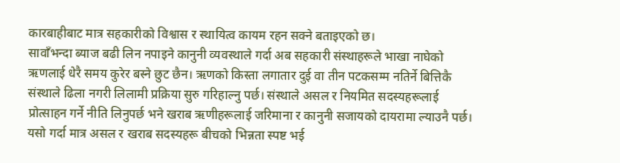कारबाहीबाट मात्र सहकारीको विश्वास र स्थायित्व कायम रहन सक्ने बताइएको छ।
सावाँभन्दा ब्याज बढी लिन नपाइने कानुनी व्यवस्थाले गर्दा अब सहकारी संस्थाहरूले भाखा नाघेको ऋणलाई धेरै समय कुरेर बस्ने छुट छैन। ऋणको किस्ता लगातार दुई वा तीन पटकसम्म नतिर्ने बित्तिकै संस्थाले ढिला नगरी लिलामी प्रक्रिया सुरु गरिहाल्नु पर्छ। संस्थाले असल र नियमित सदस्यहरूलाई प्रोत्साहन गर्ने नीति लिनुपर्छ भने खराब ऋणीहरूलाई जरिमाना र कानुनी सजायको दायरामा ल्याउनै पर्छ। यसो गर्दा मात्र असल र खराब सदस्यहरू बीचको भिन्नता स्पष्ट भई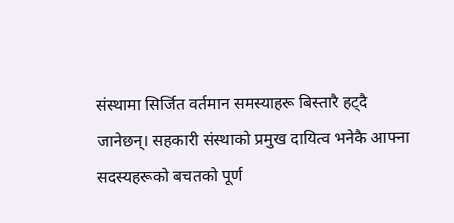संस्थामा सिर्जित वर्तमान समस्याहरू बिस्तारै हट्दै जानेछन्। सहकारी संस्थाको प्रमुख दायित्व भनेकै आफ्ना सदस्यहरूको बचतको पूर्ण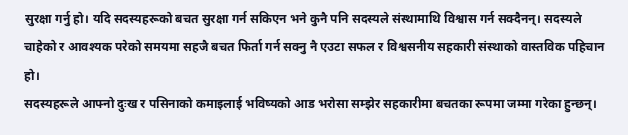सुरक्षा गर्नु हो। यदि सदस्यहरूको बचत सुरक्षा गर्न सकिएन भने कुनै पनि सदस्यले संस्थामाथि विश्वास गर्न सक्दैनन्। सदस्यले चाहेको र आवश्यक परेको समयमा सहजै बचत फिर्ता गर्न सक्नु नै एउटा सफल र विश्वसनीय सहकारी संस्थाको वास्तविक पहिचान हो।
सदस्यहरूले आफ्नो दुःख र पसिनाको कमाइलाई भविष्यको आड भरोसा सम्झेर सहकारीमा बचतका रूपमा जम्मा गरेका हुन्छन्।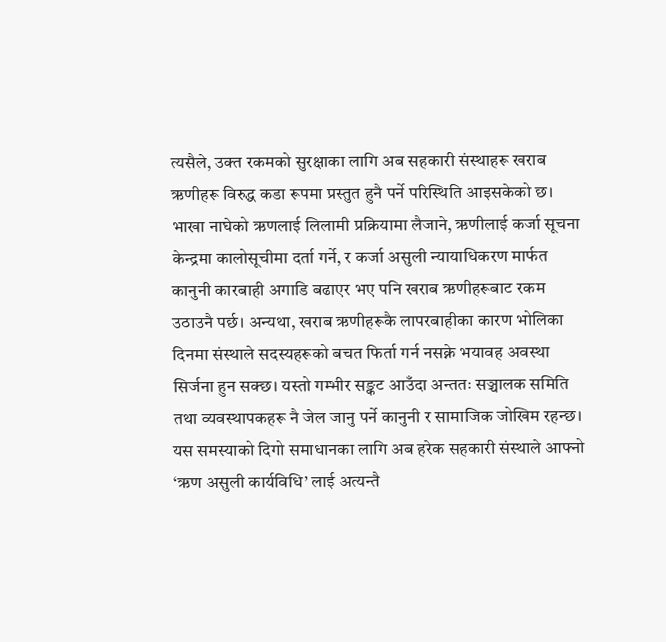त्यसैले, उक्त रकमको सुरक्षाका लागि अब सहकारी संस्थाहरू खराब ऋणीहरू विरुद्ध कडा रूपमा प्रस्तुत हुनै पर्ने परिस्थिति आइसकेको छ। भाखा नाघेको ऋणलाई लिलामी प्रक्रियामा लैजाने, ऋणीलाई कर्जा सूचना केन्द्रमा कालोसूचीमा दर्ता गर्ने, र कर्जा असुली न्यायाधिकरण मार्फत कानुनी कारबाही अगाडि बढाएर भए पनि खराब ऋणीहरूबाट रकम उठाउनै पर्छ। अन्यथा, खराब ऋणीहरूकै लापरबाहीका कारण भोलिका दिनमा संस्थाले सदस्यहरूको बचत फिर्ता गर्न नसक्ने भयावह अवस्था सिर्जना हुन सक्छ। यस्तो गम्भीर सङ्कट आउँदा अन्ततः सञ्चालक समिति तथा व्यवस्थापकहरू नै जेल जानु पर्ने कानुनी र सामाजिक जोखिम रहन्छ।
यस समस्याको दिगो समाधानका लागि अब हरेक सहकारी संस्थाले आफ्नो ‘ऋण असुली कार्यविधि’ लाई अत्यन्तै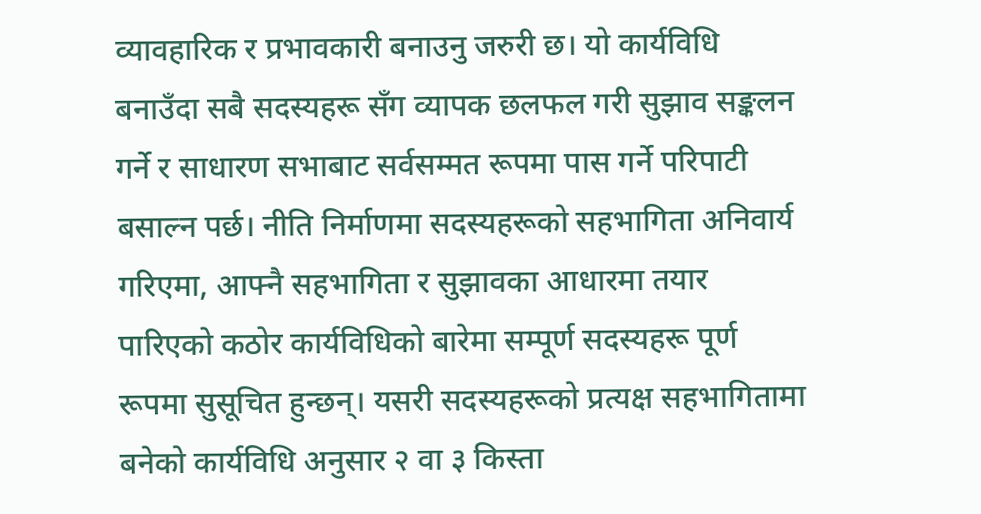व्यावहारिक र प्रभावकारी बनाउनु जरुरी छ। यो कार्यविधि बनाउँदा सबै सदस्यहरू सँग व्यापक छलफल गरी सुझाव सङ्कलन गर्ने र साधारण सभाबाट सर्वसम्मत रूपमा पास गर्ने परिपाटी बसाल्न पर्छ। नीति निर्माणमा सदस्यहरूको सहभागिता अनिवार्य गरिएमा, आफ्नै सहभागिता र सुझावका आधारमा तयार पारिएको कठोर कार्यविधिको बारेमा सम्पूर्ण सदस्यहरू पूर्ण रूपमा सुसूचित हुन्छन्। यसरी सदस्यहरूको प्रत्यक्ष सहभागितामा बनेको कार्यविधि अनुसार २ वा ३ किस्ता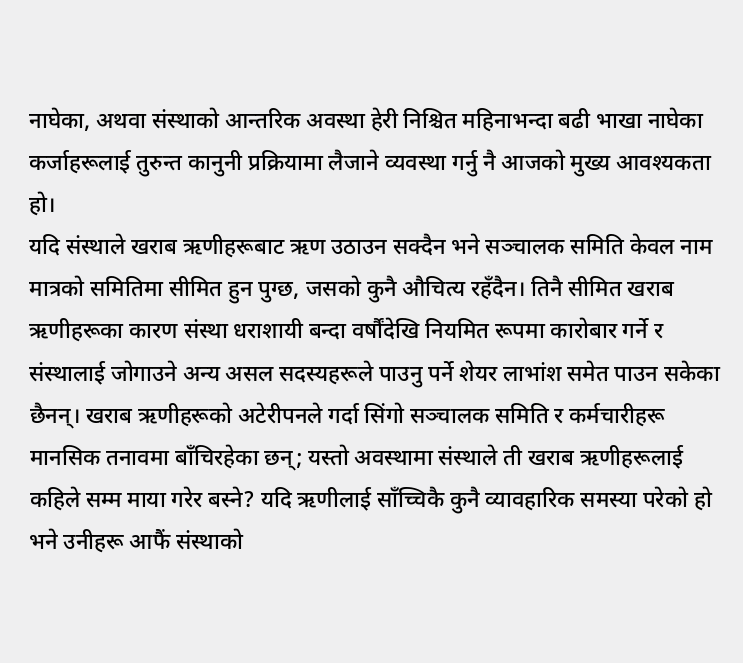नाघेका, अथवा संस्थाको आन्तरिक अवस्था हेरी निश्चित महिनाभन्दा बढी भाखा नाघेका कर्जाहरूलाई तुरुन्त कानुनी प्रक्रियामा लैजाने व्यवस्था गर्नु नै आजको मुख्य आवश्यकता हो।
यदि संस्थाले खराब ऋणीहरूबाट ऋण उठाउन सक्दैन भने सञ्चालक समिति केवल नाम मात्रको समितिमा सीमित हुन पुग्छ, जसको कुनै औचित्य रहँदैन। तिनै सीमित खराब ऋणीहरूका कारण संस्था धराशायी बन्दा वर्षौंदेखि नियमित रूपमा कारोबार गर्ने र संस्थालाई जोगाउने अन्य असल सदस्यहरूले पाउनु पर्ने शेयर लाभांश समेत पाउन सकेका छैनन्। खराब ऋणीहरूको अटेरीपनले गर्दा सिंगो सञ्चालक समिति र कर्मचारीहरू मानसिक तनावमा बाँचिरहेका छन्; यस्तो अवस्थामा संस्थाले ती खराब ऋणीहरूलाई कहिले सम्म माया गरेर बस्ने? यदि ऋणीलाई साँच्चिकै कुनै व्यावहारिक समस्या परेको हो भने उनीहरू आफैं संस्थाको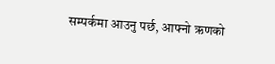सम्पर्कमा आउनु पर्छ, आफ्नो ऋणको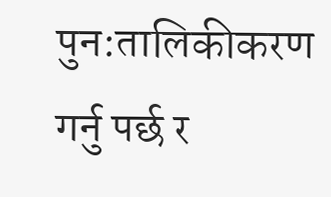पुन:तालिकीकरण गर्नु पर्छ र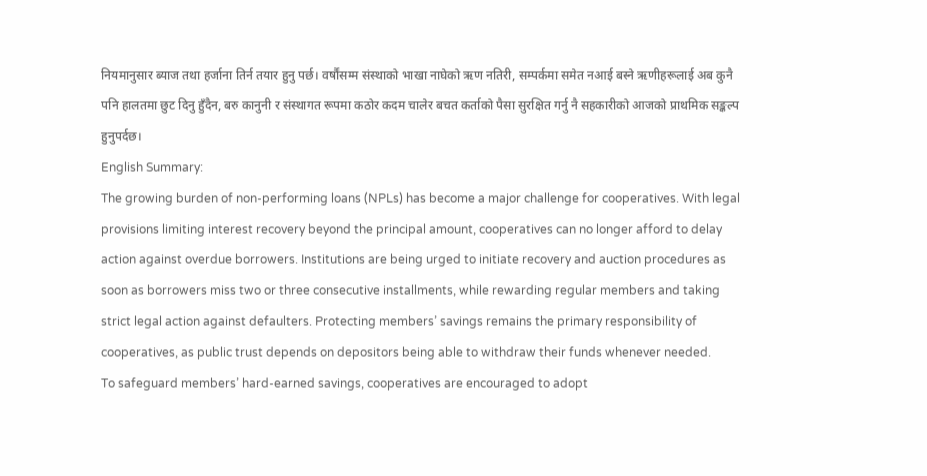नियमानुसार ब्याज तथा हर्जाना तिर्न तयार हुनु पर्छ। वर्षौंसम्म संस्थाको भाखा नाघेको ऋण नतिरी, सम्पर्कमा समेत नआई बस्ने ऋणीहरूलाई अब कुनै पनि हालतमा छुट दिनु हुँदैन, बरु कानुनी र संस्थागत रूपमा कठोर कदम चालेर बचत कर्ताको पैसा सुरक्षित गर्नु नै सहकारीको आजको प्राथमिक सङ्कल्प हुनुपर्दछ।
English Summary:
The growing burden of non-performing loans (NPLs) has become a major challenge for cooperatives. With legal provisions limiting interest recovery beyond the principal amount, cooperatives can no longer afford to delay action against overdue borrowers. Institutions are being urged to initiate recovery and auction procedures as soon as borrowers miss two or three consecutive installments, while rewarding regular members and taking strict legal action against defaulters. Protecting members’ savings remains the primary responsibility of cooperatives, as public trust depends on depositors being able to withdraw their funds whenever needed.
To safeguard members’ hard-earned savings, cooperatives are encouraged to adopt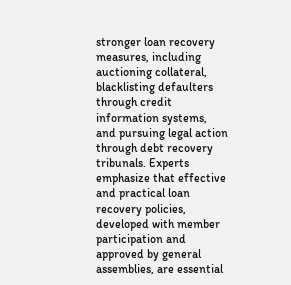stronger loan recovery measures, including auctioning collateral, blacklisting defaulters through credit information systems, and pursuing legal action through debt recovery tribunals. Experts emphasize that effective and practical loan recovery policies, developed with member participation and approved by general assemblies, are essential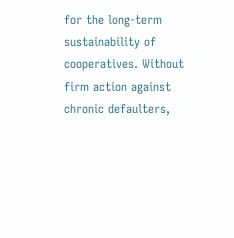for the long-term sustainability of cooperatives. Without firm action against chronic defaulters,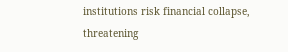institutions risk financial collapse, threatening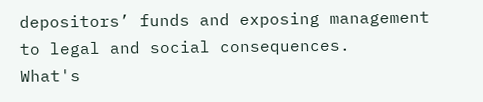depositors’ funds and exposing management to legal and social consequences.
What's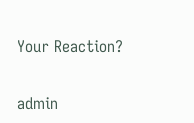Your Reaction?


admin